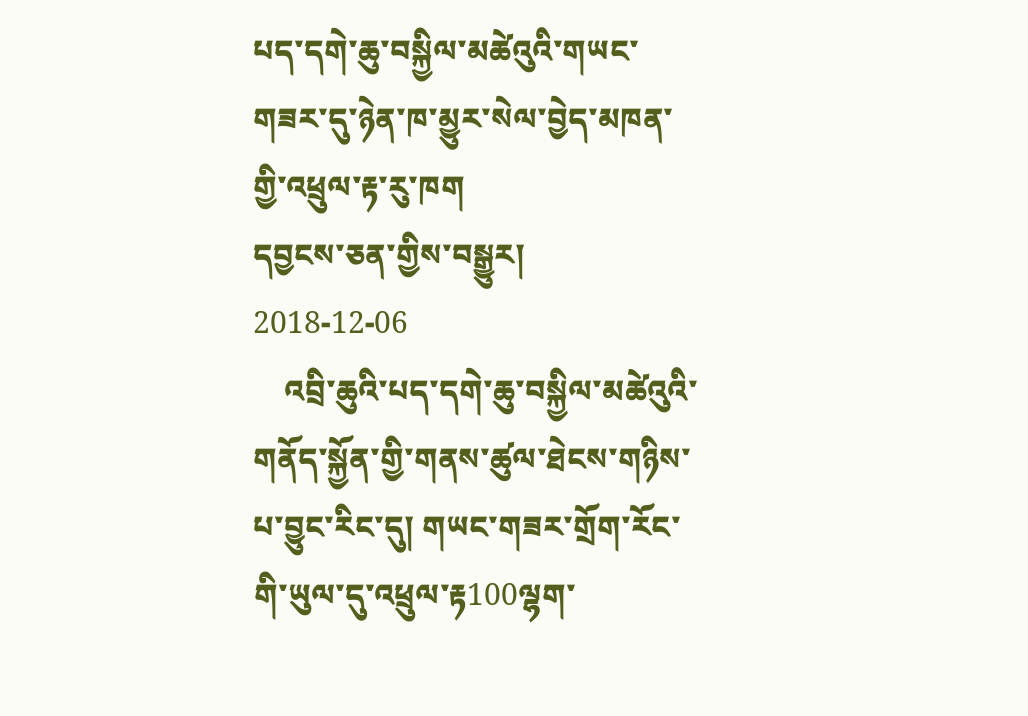པད་དགེ་ཆུ་བསྐྱིལ་མཚེའུའི་གཡང་གཟར་དུ་ཉེན་ཁ་མྱུར་སེལ་བྱེད་མཁན་གྱི་འཕྲུལ་རྟ་རུ་ཁག
དབྱངས་ཅན་གྱིས་བསྒྱུར།        2018-12-06
    འབྲི་ཆུའི་པད་དགེ་ཆུ་བསྐྱིལ་མཚེའུའི་གནོད་སྐྱོན་གྱི་གནས་ཚུལ་ཐེངས་གཉིས་པ་བྱུང་རིང་དུ། གཡང་གཟར་གྲོག་རོང་གི་ཡུལ་དུ་འཕྲུལ་རྟ100ལྷག་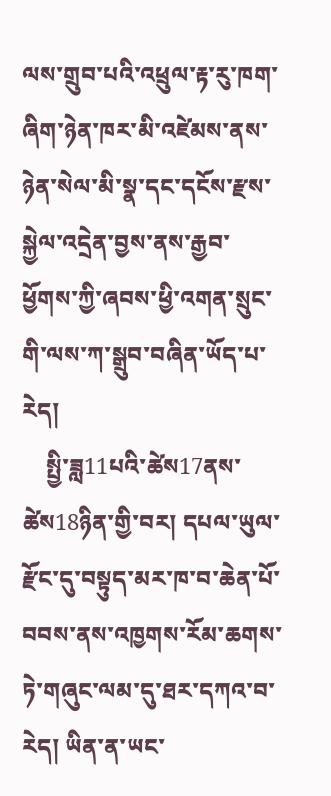ལས་གྲུབ་པའི་འཕྲུལ་རྟ་རུ་ཁག་ཞིག་ཉེན་ཁར་མི་འཛེམས་ནས་ཉེན་སེལ་མི་སྣ་དང་དངོས་རྫས་སྐྱེལ་འདྲེན་བྱས་ནས་རྒྱབ་ཕྱོགས་ཀྱི་ཞབས་ཕྱི་འགན་སྲུང་གི་ལས་ཀ་སྒྲུབ་བཞིན་ཡོད་པ་རེད།
    སྤྱི་ཟླ11པའི་ཚེས17ནས་ཚེས18ཉིན་གྱི་བར། དཔལ་ཡུལ་རྫོང་དུ་བསྟུད་མར་ཁ་བ་ཆེན་པོ་བབས་ནས་འཁྱགས་རོམ་ཆགས་ཏེ་གཞུང་ལམ་དུ་ཐར་དཀའ་བ་རེད། ཡིན་ན་ཡང་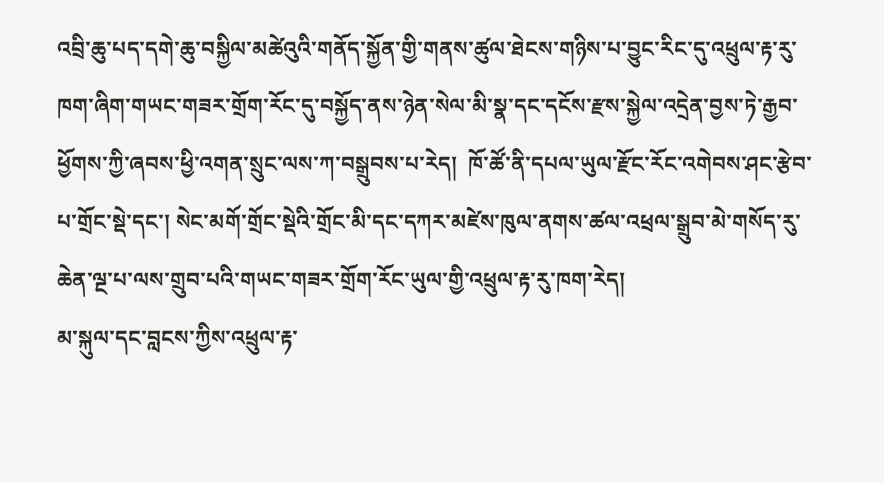འབྲི་ཆུ་པད་དགེ་ཆུ་བསྐྱིལ་མཚེའུའི་གནོད་སྐྱོན་གྱི་གནས་ཚུལ་ཐེངས་གཉིས་པ་བྱུང་རིང་དུ་འཕྲུལ་རྟ་རུ་ཁག་ཞིག་གཡང་གཟར་གྲོག་རོང་དུ་བསྐྱོད་ནས་ཉེན་སེལ་མི་སྣ་དང་དངོས་རྫས་སྐྱེལ་འདྲེན་བྱས་ཏེ་རྒྱབ་ཕྱོགས་ཀྱི་ཞབས་ཕྱི་འགན་སྲུང་ལས་ཀ་བསྒྲུབས་པ་རེད།  ཁོ་ཚོ་ནི་དཔལ་ཡུལ་རྫོང་རོང་འགེབས་ཤང་རྩེབ་པ་གྲོང་སྡེ་དང་། སེང་མགོ་གྲོང་སྡེའི་གྲོང་མི་དང་དཀར་མཛེས་ཁུལ་ནགས་ཚལ་འཕྲལ་སྒྲུབ་མེ་གསོད་རུ་ཆེན་ལྔ་པ་ལས་གྲུབ་པའི་གཡང་གཟར་གྲོག་རོང་ཡུལ་གྱི་འཕྲུལ་རྟ་རུ་ཁག་རེད།
མ་སྐུལ་དང་བླངས་ཀྱིས་འཕྲུལ་རྟ་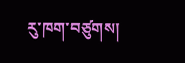རུ་ཁག་བཙུགས།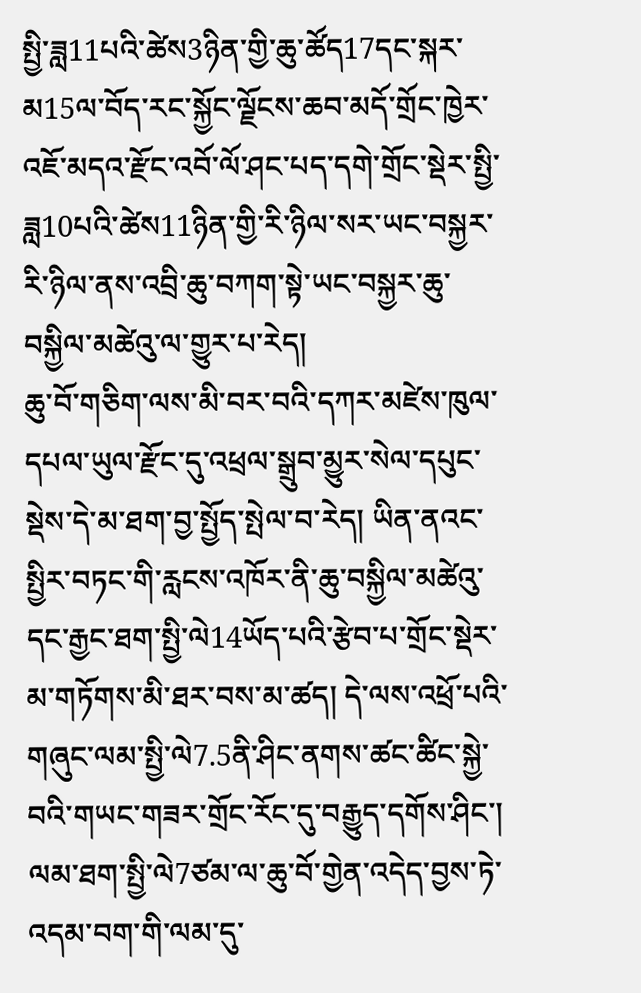སྤྱི་ཟླ11པའི་ཚེས3ཉིན་གྱི་ཆུ་ཚོད17དང་སྐར་མ15ལ་བོད་རང་སྐྱོང་ལྗོངས་ཆབ་མདོ་གྲོང་ཁྱེར་འཇོ་མདའ་རྫོང་འབོ་ལོ་ཤང་པད་དགེ་གྲོང་སྡེར་སྤྱི་ཟླ10པའི་ཚེས11ཉིན་གྱི་རི་ཉིལ་སར་ཡང་བསྐྱར་རི་ཉིལ་ནས་འབྲི་ཆུ་བཀག་སྟེ་ཡང་བསྐྱར་ཆུ་བསྐྱིལ་མཚེའུ་ལ་གྱུར་པ་རེད།
ཆུ་བོ་གཅིག་ལས་མི་བར་བའི་དཀར་མཛེས་ཁུལ་དཔལ་ཡུལ་རྫོང་དུ་འཕྲལ་སྒྲུབ་མྱུར་སེལ་དཔུང་སྡེས་དེ་མ་ཐག་བྱ་སྤྱོད་སྤེལ་བ་རེད། ཡིན་ནའང་སྤྱིར་བཏང་གི་རླངས་འཁོར་ནི་ཆུ་བསྐྱིལ་མཚེའུ་དང་རྒྱང་ཐག་སྤྱི་ལེ14ཡོད་པའི་རྩེབ་པ་གྲོང་སྡེར་མ་གཏོགས་མི་ཐར་བས་མ་ཚད། དེ་ལས་འཕྲོ་པའི་གཞུང་ལམ་སྤྱི་ལེ7.5ནི་ཤིང་ནགས་ཚང་ཚིང་སྐྱེ་བའི་གཡང་གཟར་གྲོང་རོང་དུ་བརྒྱུད་དགོས་ཤིང་། ལམ་ཐག་སྤྱི་ལེ7ཙམ་ལ་ཆུ་བོ་གྱེན་འདེད་བྱས་ཏེ་འདམ་བག་གི་ལམ་དུ་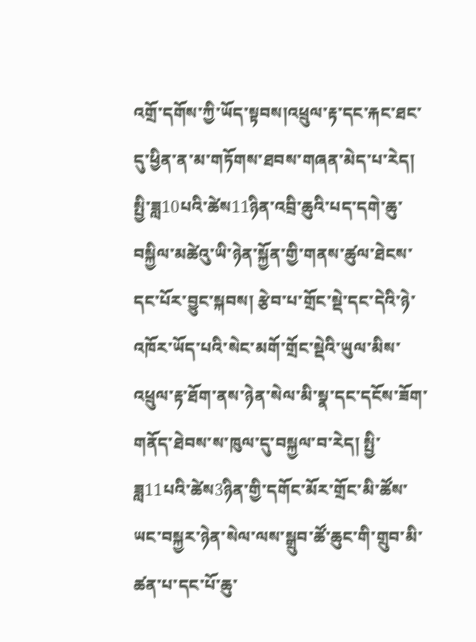འགྲོ་དགོས་ཀྱི་ཡོད་སྟབས།འཕྲུལ་རྟ་དང་རྐང་ཐང་དུ་ཕྱིན་ན་མ་གཏོགས་ཐབས་གཞན་མེད་པ་རེད།
སྤྱི་ཟླ10པའི་ཚེས11ཉིན་འབྲི་ཆུའི་པད་དགེ་ཆུ་བསྐྱིལ་མཚེའུ་ཡི་ཉེན་སྐྱོན་གྱི་གནས་ཚུལ་ཐེངས་དང་པོར་བྱུང་སྐབས། རྩེབ་པ་གྲོང་སྡེ་དང་དེའི་ཉེ་འཁོར་ཡོད་པའི་སེང་མགོ་གྲོང་སྡེའི་ཡུལ་མིས་འཕྲུལ་རྟ་ཐོག་ནས་ཉེན་སེལ་མི་སྣ་དང་དངོས་ཟོག་གནོད་ཐེབས་ས་ཁུལ་དུ་བསྐྱལ་བ་རེད། སྤྱི་ཟླ11པའི་ཚེས3ཉིན་གྱི་དགོང་མོར་གྲོང་མི་ཚོས་ཡང་བསྐྱར་ཉེན་སེལ་ལས་སྒྲུབ་ཚོ་ཆུང་གི་གྲུབ་མི་ཚན་པ་དང་པོ་ཆུ་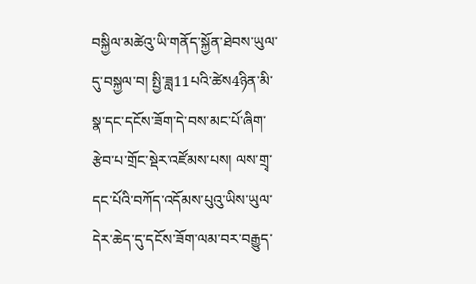བསྐྱིལ་མཚེའུ་ཡི་གནོད་སྐྱོན་ཐེབས་ཡུལ་དུ་བསྐྱལ་བ། སྤྱི་ཟླ11པའི་ཚེས4ཉིན་མི་སྣ་དང་དངོས་ཟོག་དེ་བས་མང་པོ་ཞིག་རྩེབ་པ་གྲོང་སྡེར་འཛོམས་པས། ལས་གྲྭ་དང་པོའི་བཀོད་འདོམས་པུའུ་ཡིས་ཡུལ་དེར་ཆེད་དུ་དངོས་ཟོག་ལམ་བར་བརྒྱུད་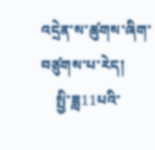འདྲེན་ས་ཚུགས་ཞིག་བཙུགས་པ་རེད།
    སྤྱི་ཟླ11པའི་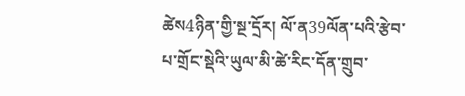ཚེས4ཉིན་གྱི་སྔ་དྲོར། ལོ་ན39ལོན་པའི་རྩེབ་པ་གྲོང་སྡེའི་ཡུལ་མི་ཚེ་རིང་དོན་གྲུབ་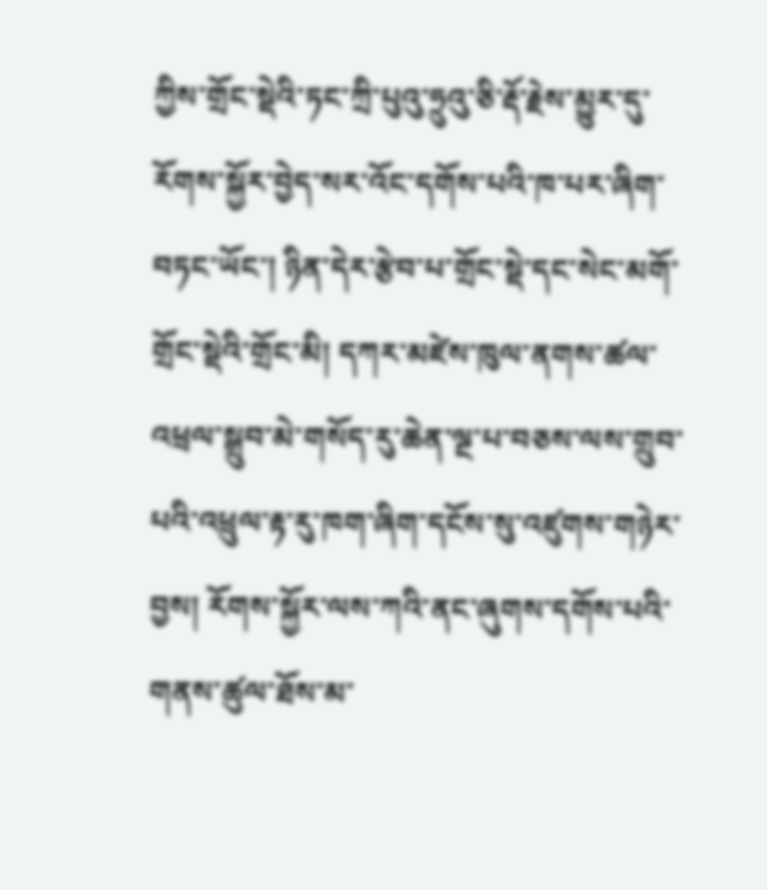ཀྱིས་གྲོང་སྡེའི་ཏང་ཀྲི་པུའུ་ཧྲུའུ་ཅི་རྡོ་རྗེས་མྱུར་དུ་རོགས་སྐྱོར་བྱེད་སར་འོང་དགོས་པའི་ཁ་པར་ཞིག་བཏང་ཡོང་། ཉིན་དེར་རྩེབ་པ་གྲོང་སྡེ་དང་སེང་མགོ་གྲོང་སྡེའི་གྲོང་མི། དཀར་མཛེས་ཁུལ་ནགས་ཚལ་འཕྲལ་སྒྲུབ་མེ་གསོད་རུ་ཆེན་ལྔ་པ་བཅས་ལས་གྲུབ་པའི་འཕྲུལ་རྟ་རུ་ཁག་ཞིག་དངོས་སུ་འཛུགས་གཉེར་བྱས། རོགས་སྐྱོར་ལས་ཀའི་ནང་ཞུགས་དགོས་པའི་གནས་ཚུལ་ཐོས་མ་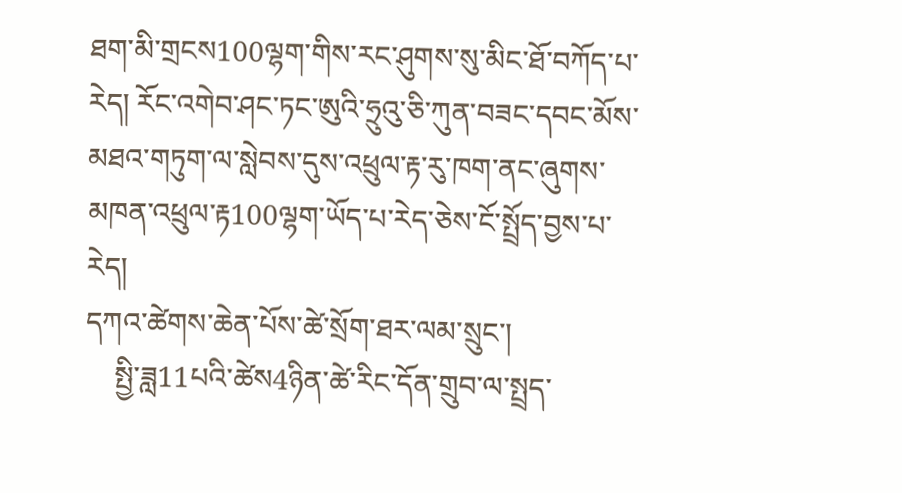ཐག་མི་གྲངས100ལྷག་གིས་རང་ཤུགས་སུ་མིང་ཐོ་བཀོད་པ་རེད། རོང་འགེབ་ཤང་ཏང་ཨུའི་ཧྲུའུ་ཅི་ཀུན་བཟང་དབང་མོས་མཐའ་གཏུག་ལ་སླེབས་དུས་འཕྲུལ་རྟ་རུ་ཁག་ནང་ཞུགས་མཁན་འཕྲུལ་རྟ100ལྷག་ཡོད་པ་རེད་ཅེས་ངོ་སྤྲོད་བྱས་པ་རེད།
དཀའ་ཚེགས་ཆེན་པོས་ཚེ་སྲོག་ཐར་ལམ་སྲུང་།
    སྤྱི་ཟླ11པའི་ཚེས4ཉིན་ཚེ་རིང་དོན་གྲུབ་ལ་སྤྲད་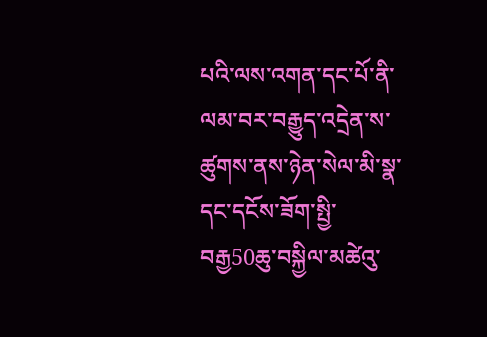པའི་ལས་འགན་དང་པོ་ནི་ལམ་བར་བརྒྱུད་འདྲེན་ས་ཚུགས་ནས་ཉེན་སེལ་མི་སྣ་དང་དངོས་ཟོག་སྤྱི་བརྒྱ50ཆུ་བསྐྱིལ་མཚེའུ་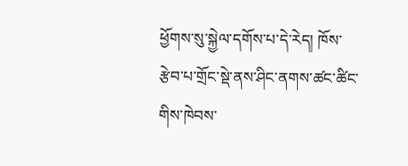ཕྱོགས་སུ་སྐྱེལ་དགོས་པ་དེ་རེད། ཁོས་རྩེབ་པ་གྲོང་སྡེ་ནས་ཤིང་ནགས་ཚང་ཚིང་གིས་ཁེབས་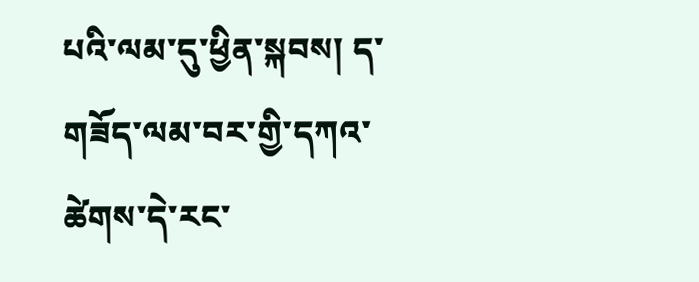པའི་ལམ་དུ་ཕྱིན་སྐབས། ད་གཟོད་ལམ་བར་གྱི་དཀའ་ཚེགས་དེ་རང་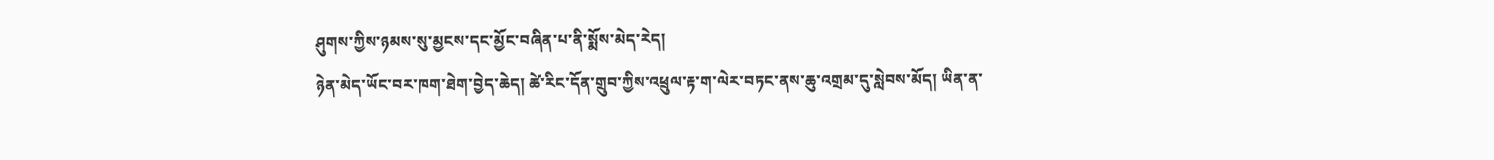ཤུགས་ཀྱིས་ཉམས་སུ་མྱངས་དང་མྱོང་བཞིན་པ་ནི་སྨོས་མེད་རེད།
ཉེན་མེད་ཡོང་བར་ཁག་ཐེག་བྱེད་ཆེད། ཚེ་རིང་དོན་གྲུབ་ཀྱིས་འཕྲུལ་རྟ་ག་ལེར་བཏང་ནས་ཆུ་འགྲམ་དུ་སླེབས་མོད། ཡིན་ན་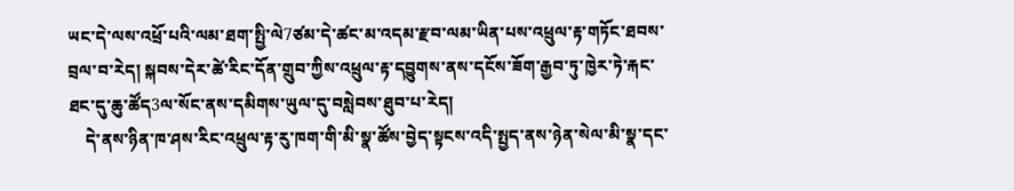ཡང་དེ་ལས་འཕྲོ་པའི་ལམ་ཐག་སྤྱི་ལེ7ཙམ་དེ་ཚང་མ་འདམ་རྫབ་ལམ་ཡིན་པས་འཕྲུལ་རྟ་གཏོང་ཐབས་བྲལ་བ་རེད། སྐབས་དེར་ཚེ་རིང་དོན་གྲུབ་ཀྱིས་འཕྲུལ་རྟ་དབྱུགས་ནས་དངོས་ཟོག་རྒྱབ་ཏུ་ཁྱེར་ཏེ་རྐང་ཐང་དུ་ཆུ་ཚོད3ལ་སོང་ནས་དམིགས་ཡུལ་དུ་བསླེབས་ཐུབ་པ་རེད།
    དེ་ནས་ཉིན་ཁ་ཤས་རིང་འཕྲུལ་རྟ་རུ་ཁག་གི་མི་སྣ་ཚོས་བྱེད་སྟངས་འདི་སྤྱད་ནས་ཉེན་སེལ་མི་སྣ་དང་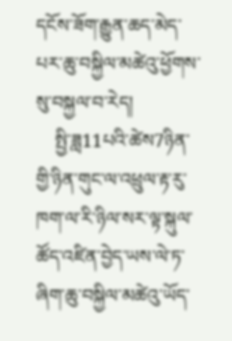དངོས་ཟོག་རྒྱུན་ཆད་མེད་པར་ཆུ་བསྐྱིལ་མཚེའུ་ཕྱོགས་སུ་བསྐྱལ་བ་རེད།
    སྤྱི་ཟླ11པའི་ཚེས7ཉིན་གྱི་ཉིན་གུང་ལ་འཕྲུལ་རྟ་རུ་ཁག་ལ་རི་ཉིལ་སར་ལྟ་སྐུལ་ཚོད་འཛིན་བྱེད་ཡས་ལེ་ཏ་ཞིག་ཆུ་བསྐྱིལ་མཚེའུ་ཡོད་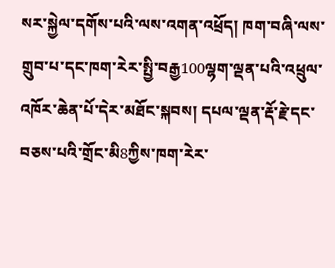སར་སྐྱེལ་དགོས་པའི་ལས་འགན་འཕྲོད། ཁག་བཞི་ལས་གྲུབ་པ་དང་ཁག་རེར་སྤྱི་བརྒྱ100ལྷག་ལྡན་པའི་འཕྲུལ་འཁོར་ཆེན་པོ་དེར་མཐོང་སྐབས། དཔལ་ལྡན་རྡོ་རྗེ་དང་བཅས་པའི་གྲོང་མི8ཀྱིས་ཁག་རེར་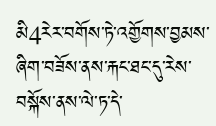མི4རེར་བགོས་ཏེ་འགྱོགས་བྱམས་ཞིག་བཟོས་ནས་རྐང་ཐང་དུ་རེས་བསྐོས་ནས་ལེ་ཏ་དེ་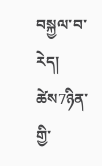བསྐྱལ་བ་རེད། ཚེས7ཉིན་གྱི་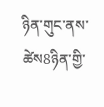ཉིན་གུང་ནས་ཚེས8ཉིན་གྱི་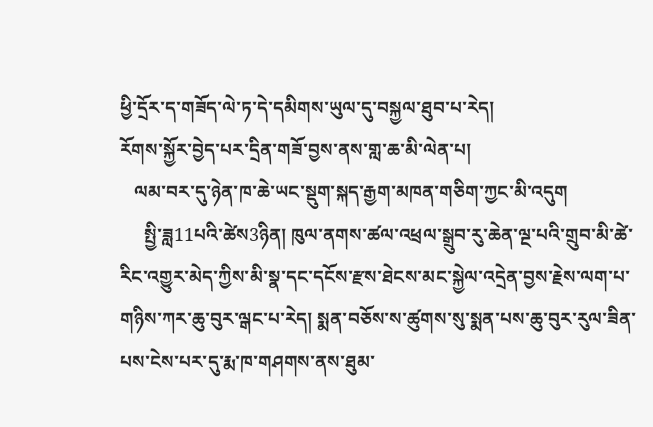ཕྱི་དྲོར་ད་གཟོད་ལེ་ཏ་དེ་དམིགས་ཡུལ་དུ་བསྐྱལ་ཐུབ་པ་རེད།
རོགས་སྐྱོར་བྱེད་པར་དྲིན་གཟོ་བྱས་ནས་གླ་ཆ་མི་ལེན་པ།
   ལམ་བར་དུ་ཉེན་ཁ་ཆེ་ཡང་སྡུག་སྐད་རྒྱག་མཁན་གཅིག་ཀྱང་མི་འདུག
     སྤྱི་ཟླ11པའི་ཚེས3ཉིན། ཁུལ་ནགས་ཚལ་འཕྲལ་སྒྲུབ་རུ་ཆེན་ལྔ་པའི་གྲུབ་མི་ཚེ་རིང་འགྱུར་མེད་ཀྱིས་མི་སྣ་དང་དངོས་རྫས་ཐེངས་མང་སྐྱེལ་འདྲེན་བྱས་རྗེས་ལག་པ་གཉིས་ཀར་ཆུ་བུར་ལྒང་པ་རེད། སྨན་བཅོས་ས་ཚུགས་སུ་སྨན་པས་ཆུ་བུར་རུལ་ཟིན་པས་ངེས་པར་དུ་རྨ་ཁ་གཤགས་ནས་ཐུམ་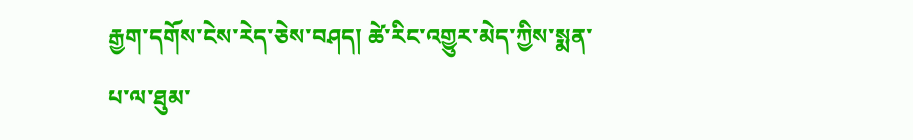རྒྱག་དགོས་ངེས་རེད་ཅེས་བཤད། ཚེ་རིང་འགྱུར་མེད་ཀྱིས་སྨན་པ་ལ་ཐུམ་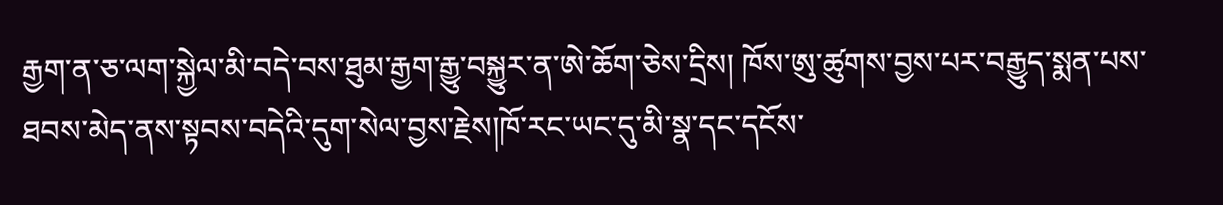རྒྱག་ན་ཅ་ལག་སྐྱེལ་མི་བདེ་བས་ཐུམ་རྒྱག་རྒྱུ་བསྐྱུར་ན་ཨེ་ཆོག་ཅེས་དྲིས། ཁོས་ཨུ་ཚུགས་བྱས་པར་བརྒྱུད་སྨན་པས་ཐབས་མེད་ནས་སྟབས་བདེའི་དུག་སེལ་བྱས་རྗེས།ཁོ་རང་ཡང་དུ་མི་སྣ་དང་དངོས་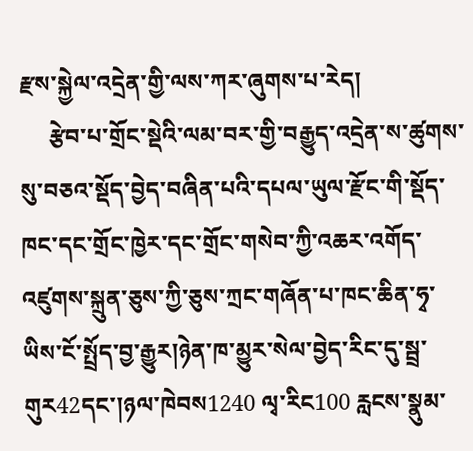རྫས་སྐྱེལ་འདྲེན་གྱི་ལས་ཀར་ཞུགས་པ་རེད།
     རྩེབ་པ་གྲོང་སྡེའི་ལམ་བར་གྱི་བརྒྱུད་འདྲེན་ས་ཚུགས་སུ་བཅའ་སྡོད་བྱེད་བཞིན་པའི་དཔལ་ཡུལ་རྫོང་གི་སྡོད་ཁང་དང་གྲོང་ཁྱེར་དང་གྲོང་གསེབ་ཀྱི་འཆར་འགོད་འཛུགས་སྐྲུན་ཅུས་ཀྱི་ཅུས་ཀྲང་གཞོན་པ་ཁང་ཆིན་ཧྭ་ཡིས་ངོ་སྤྲོད་བྱ་རྒྱུར།ཉེན་ཁ་མྱུར་སེལ་བྱེད་རིང་དུ་སྦྲ་གུར42དང་།ཉལ་ཁེབས1240 ལྭ་རིང100 རླངས་སྣུམ་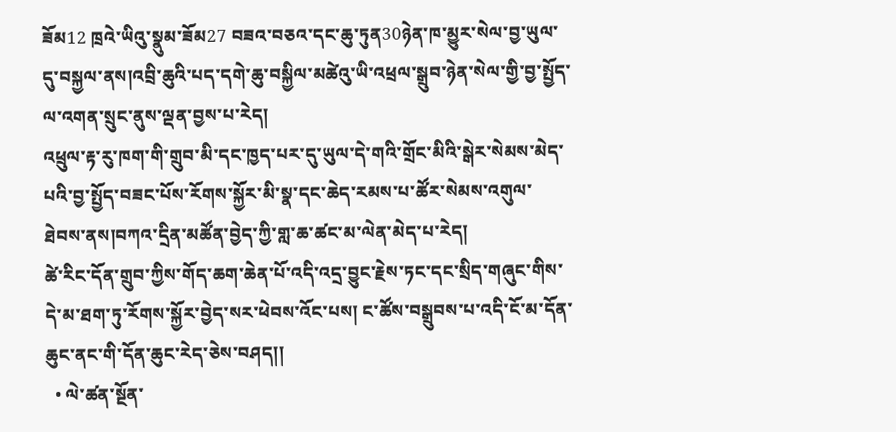ཟོམ12 ཁྲའེ་ཡིའུ་སྣུམ་ཟོམ27 བཟའ་བཅའ་དང་ཆུ་ཏུན30ཉེན་ཁ་མྱུར་སེལ་བྱ་ཡུལ་དུ་བསྐྱལ་ནས།འབྲི་ཆུའི་པད་དགེ་ཆུ་བསྐྱིལ་མཚེའུ་ཡི་འཕྲལ་སྒྲུབ་ཉེན་སེལ་གྱི་བྱ་སྤྱོད་ལ་འགན་སྲུང་ནུས་ལྡན་བྱས་པ་རེད།
འཕྲུལ་རྟ་རུ་ཁག་གི་གྲུབ་མི་དང་ཁྱད་པར་དུ་ཡུལ་དེ་གའི་གྲོང་མིའི་སྒེར་སེམས་མེད་པའི་བྱ་སྤྱོད་བཟང་པོས་རོགས་སྐྱོར་མི་སྣ་དང་ཆེད་རམས་པ་ཚོར་སེམས་འགུལ་ཐེབས་ནས།བཀའ་དྲིན་མཚོན་བྱེད་ཀྱི་གླ་ཆ་ཚང་མ་ལེན་མེད་པ་རེད།
ཚེ་རིང་དོན་གྲུབ་ཀྱིས་གོད་ཆག་ཆེན་པོ་འདི་འདྲ་བྱུང་རྗེས་ཏང་དང་སྲིད་གཞུང་གིས་དེ་མ་ཐག་ཏུ་རོགས་སྐྱོར་བྱེད་སར་ཕེབས་འོང་པས། ང་ཚོས་བསྒྲུབས་པ་འདི་ངོ་མ་དོན་ཆུང་ནང་གི་དོན་ཆུང་རེད་ཅེས་བཤད།།
  • ལེ་ཚན་སྔོན་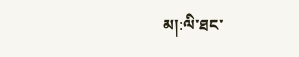མ།:ལི་ཐང་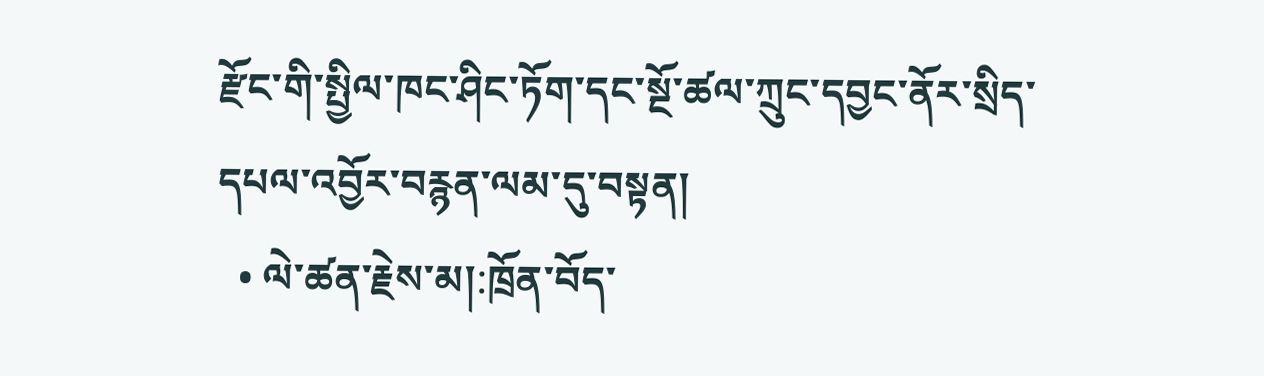རྫོང་གི་སྤྱིལ་ཁང་ཤིང་ཏོག་དང་སྔོ་ཚལ་ཀྲུང་དབྱང་ནོར་སྲིད་དཔལ་འབྱོར་བརྙན་ལམ་དུ་བསྟན།
  • ལེ་ཚན་རྗེས་མ།:ཁྲོན་བོད་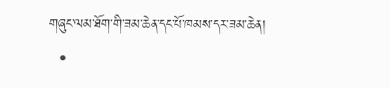གཞུང་ལམ་ཐོག་གི་ཟམ་ཆེན་དང་པོ་ཁམས་དར་ཟམ་ཆེན།
  •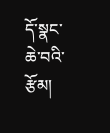དོ་སྣང་ཆེ་བའི་རྩོམ།